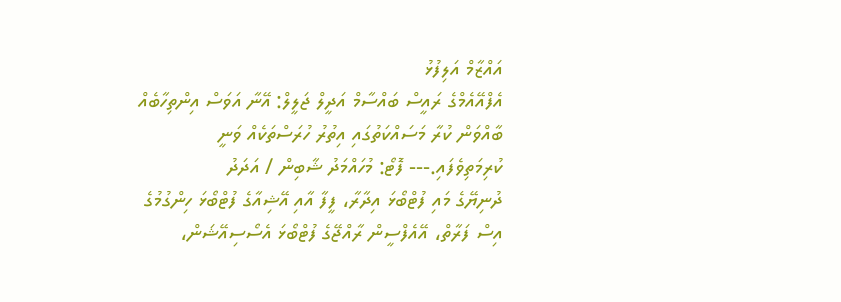އައްޒާމް އަލިފުޅު
އެފްއޭއެމްގެ ރައީސް ބައްސާމް އަދީލް ޖަލީލް: އޭނާ އަވަސް އިންތިހާބެއް ބާއްވަން ކުރާ މަސައްކަތުގައި އިތުރު ހުރަސްތަކެއް ވަނީ ކުރިމަތިވެފައި.--- ފޮޓޯ: މުހައްމަދު ޝާބިން / އަދަދު
ދުނިޔޭގެ މައި ފުޓްބޯޅަ އިދާރާ، ފީފާ އާއި އޭޝިއާގެ ފުޓްބޯޅަ ހިންގުމުގެ އިސް ފަރާތް، އޭއެފްސީން ރާއްޖޭގެ ފުޓްބޯޅަ އެސޯސިއޭޝަން،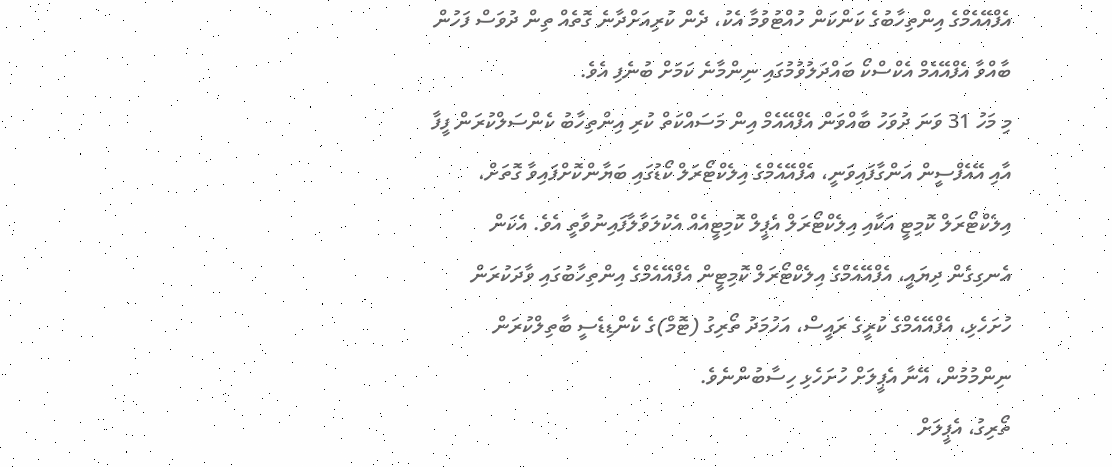އެފްއޭއެމްގެ އިންތިހާބުގެ ކަންކަން ހުއްޓުވުމާ އެކު، ދެން ކުރިއަށްދާނެ ގޮތެއް ތިން ދުވަސް ފަހުން ބާއްވާ އެފްއޭއެމް އެކްސްކޯ ބައްދަލުވުމުގައި ނިންމާނެ ކަމަށް ބުނެފި އެވެ.
މި މަހު 31 ވަނަ ދުވަހު ބާއްވަން އެފްއޭއެމް އިން މަސައްކަތް ކުރި އިންތިހާބު ކެންސަލްކުރަން ފީފާ އާއި އޭއެފްސީން އަންގާފައިވަނީ، އެފްއޭއެމްގެ އިލެކްޓޯރަލް ކޯޑުގައި ބަޔާންކޮށްފައިވާ ގޮތަށް، އިލެކްޓޯރަލް ކޮމިޓީ އަކާއި އިލެކްޓޯރަލް އެޕީލް ކޮމިޓީއެއް އެކުލަވާލާފައިނުވާތީ އެވެ. އެކަން އެނގިގެން ދިޔައީ، އެފްއޭއެމްގެ އިލެކްޓޯރަލް ކޮމިޓީން އެފްއޭއެމްގެ އިންތިހާބުގައި ވާދަކުރަން ހުށަހެޅި، އެފްއޭއެމްގެ ކުރީގެ ރައީސް، އަހުމަދު ތޯރިގު (ޓޮމް)ގެ ކެންޑިޑެސީ ބާތިލްކުރަން ނިންމުމުން، އޭނާ އެޕީލަށް ހުށަހެޅި ހިސާބުންނެވެ.
ތޯރިގު، އެޕީލަށް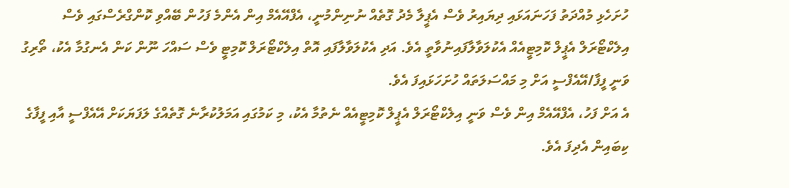ހުށަހެޅި މުއްދަތު ފަހަނައަޅައި ދިޔައިރު ވެސް އެޕީލާ މެދު ގޮތެއް ނުނިންމުނީ، އެފްއޭއެމް އިން އެންމެ ފަހުން ބޭއްވި ކޮންގްރެސްގައި ވެސް އިލެކްޓޯރަލް އެޕީލް ކޮމިޓީއެއް އެކުލަވާލާފައިނުވާތީ އެވެ. އަދި އެކުލަވާލާފައި އޮތް އިލެކްޓޯރަލް ކޮމިޓީ ވެސް ސައްހަ ނޫން ކަން އެނގުމާ އެކު، ތޯރިގު ވަނީ ފީފާ/އޭއެފްސީ އަށް މި މައްސަލަތައް ހުށަހަޅައިފަ އެވެ.
އެ އަށް ފަހު، އެފްއޭއެމް އިން ވެސް ވަނީ އިލެކްޓޯރަލް އެޕީލް ކޮމިޓީއެއް ނެތުމާ އެކު، މި ކަމުގައި އަމަލުކުރާނެ ގޮތެއްގެ ލަފަޔަކަށް އޭއެފްސީ އާއި ފީފާގެ ކިބައިން އެދިފަ އެވެ.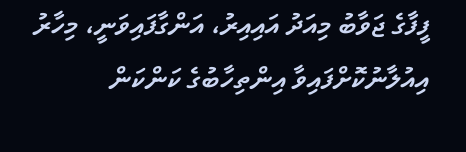ފީފާގެ ޖަވާބު މިއަދު އައިއިރު، އަންގާފައިވަނީ، މިހާރު އިއުލާނުކޮށްފައިވާ އިންތިހާބުގެ ކަންކަން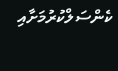ކެންސަލްކުރުމަށާއި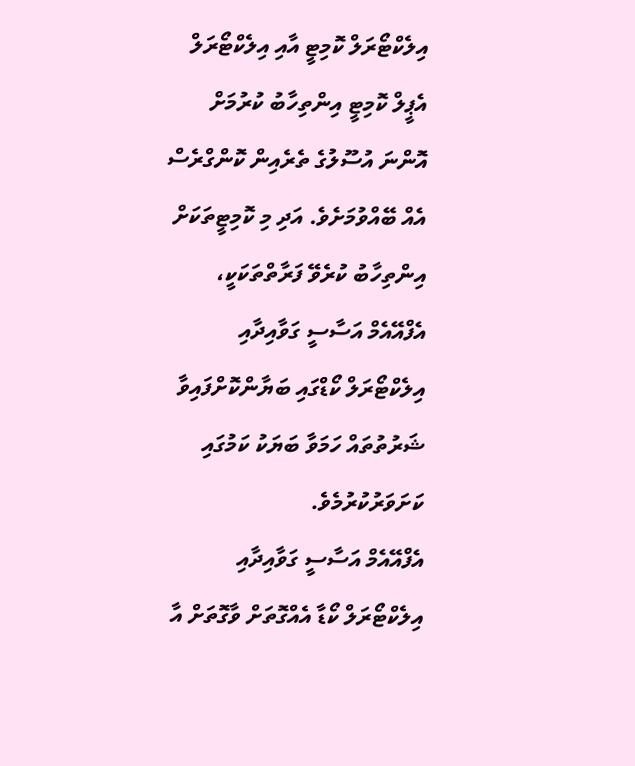އިލެކްޓޯރަލް ކޮމިޓީ އާއި އިލެކްޓޯރަލް އެޕީލް ކޮމިޓީ އިންތިހާބު ކުރުމަށް އޮންނަ އުސޫލުގެ ތެރެއިން ކޮންގްރެސް އެއް ބޭއްވުމަށެވެ. އަދި މި ކޮމިޓީތަކަށް އިންތިހާބު ކުރެވޭ ފަރާތްތަކަކީ، އެފްއޭއެމް އަސާސީ ގަވާއިދާއި އިލެކްޓޯރަލް ކޯޑްގައި ބަޔާންކޮށްފައިވާ ޝަރުތުތައް ހަމަވާ ބަޔަކު ކަމުގައި ކަށަވަރުކުރުމެވެ.
އެފްއޭއެމް އަސާސީ ގަވާއިދާއި އިލެކްޓޯރަލް ކޯޑާ އެއްގޮތަށް ވާގޮތަށް އާ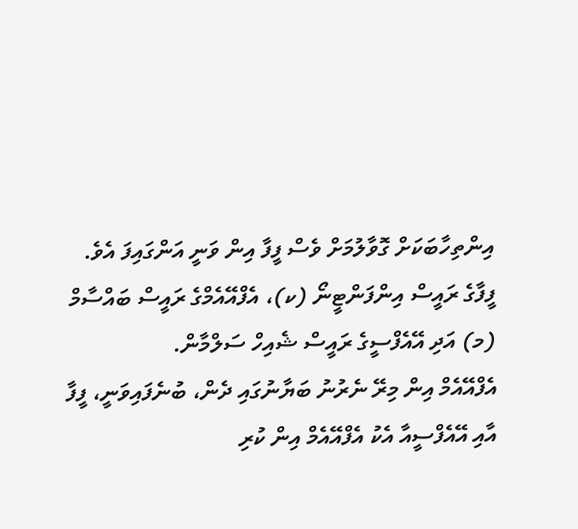އިންތިހާބަކަށް ގޮވާލުމަށް ވެސް ފީފާ އިން ވަނީ އަންގައިފަ އެވެ.
ފީފާގެ ރައީސް އިންފަންޓީނޯ (ކ)، އެފްއޭއެމްގެ ރައީސް ބައްސާމް (މ) އަދި އޭއެފްސީގެ ރައީސް ޝެއިހް ސަލްމާން.
އެފްއޭއެމް އިން މިރޭ ނެރުނު ބަޔާނުގައި ދެން، ބުނެފައިވަނީ، ފީފާ އާއި އޭއެފްސީއާ އެކު އެފްއޭއެމް އިން ކުރި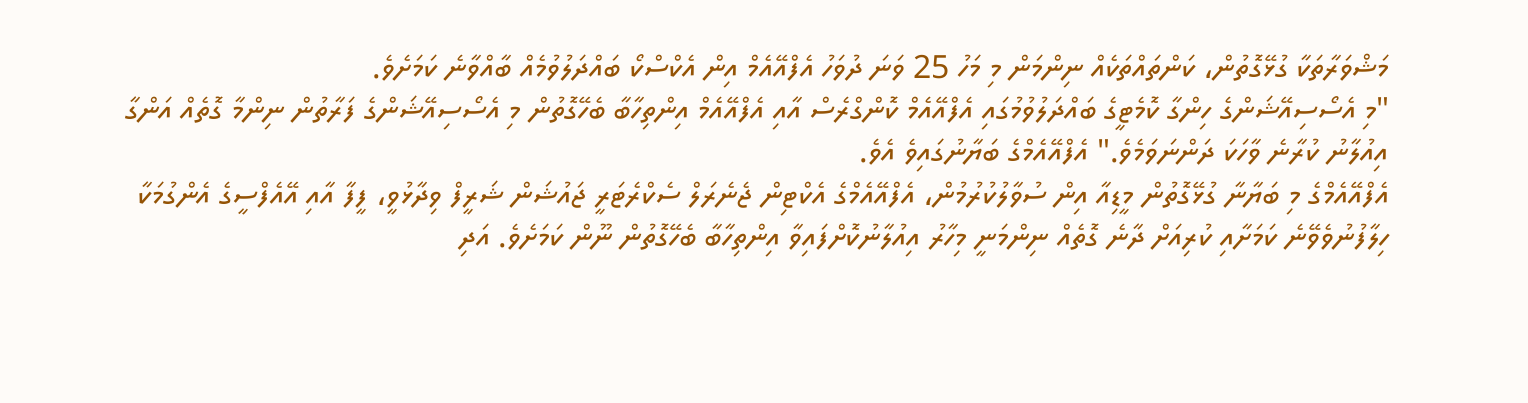މަޝްވަރާތަކާ ގުޅޭގޮތުން، ކަންތައްތަކެއް ނިންމަން މި މަހު 25 ވަނަ ދުވަހު އެފްއޭއެމް އިން އެކްސްކޯ ބައްދަލުވުމެއް ބާއްވާނެ ކަމަށެވެ.
"މި އެސޯސިއޭޝަންގެ ހިންގާ ކޮމެޓީގެ ބައްދަލުވުމުގައި އެފްއޭއެމް ކޮންގްރެސް އާއި އެފްއޭއެމް އިންތިހާބާ ބެހޭގޮތުން މި އެސޯސިއޭޝަންގެ ފަރާތުން ނިންމާ ގޮތެއް އަންގާ އިއުލާނު ކުރާނެ ވާހަކަ ދަންނަވަމެވެ." އެފްއޭއެމްގެ ބަޔާނުގައިވެ އެވެ.
އެފްއޭއެމްގެ މި ބަޔާނާ ގުޅޭގޮތުން މީޑިއާ އިން ސުވާލުކުރުމުން، އެފްއޭއެމްގެ އެކްޓިން ޖެނެރަލް ސެކްރެޓަރީ ޖައުޝަން ޝަރީފް ވިދާޅުވީ، ފީފާ އާއި އޭއެފްސީގެ އެންގުމަކާ ހިލާފުނުވެވޭނެ ކަމަށާއި ކުރިއަށް ދާނެ ގޮތެއް ނިންމަނީ މިހާރު އިއުލާނުކޮށްފައިވާ އިންތިހާބާ ބެހޭގޮތުން ނޫން ކަމަށެވެ. އަދި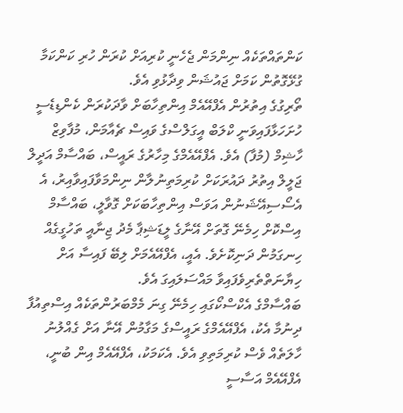ކަންތައްތަކެއް ނިންމަން ޖެހެނީ ކުރިއަށް ކުރަން ހުރި ކަންކަމާ ގުޅޭގޮތުން ކަމަށް ޖައުޝަން ވިދާޅުވި އެވެ.
ތޯރިގުގެ އިތުރުން އެފްއޭއެމް އިންތިހާބަށް ވާދަކުރަން ކެންޑިޑެސީ ހުށަހަޅާފައިވަނީ ކްލަބް އީގަލްސްގެ ވައިސް ޗެއާމަން، މުފާވިޒް ހާޝިމް (މުފާ) އެވެ. އެފްއޭއެމްގެ މިހާރުގެ ރައީސް، ބައްސާމް އަދީލް ޖަލީލް އިތުރު ދައުރަކަށް ކުރިމަތިނުލާން ނިންމަވާފައިވާއިރު، އެ އެސޯސިއޭޝަނުން އަވަސް އިންތިހާބަކަށް ގޮވާލީ، ބައްސާމް އިސްކޮށް ހިމެނޭ ގޮތަށް އޭނާގެ ލީޑަޝިޕާ މެދު ޖިނާއީ ތަހުގީގެއް ހިނގަމުން ދަނިކޮށެވެ. އެއީ، އެފްއޭއެމަށް ލިބޭ ފައިސާ އަށް ހިޔާނަތްތެރިވެފައިވާ މައްސަލައިގަ އެވެ.
ބައްސާމްގެ އެކްސްކޯގައި ހިމެނޭ ގިނަ މެމްބަރުންތަކެއް އިސްތިއުފާ ދިނުމާ އެކު، އެފްއޭއެމްގެ ރައީސްގެ މަގާމުން އޭނާ އަށް ގެއްލުނު ހާލަތެއް ވެސް ކުރިމަތިވި އެވެ. އެކަމަކު، އެފްއޭއެމް އިން ބުނީ، އެފްއޭއެމް އަސާސީ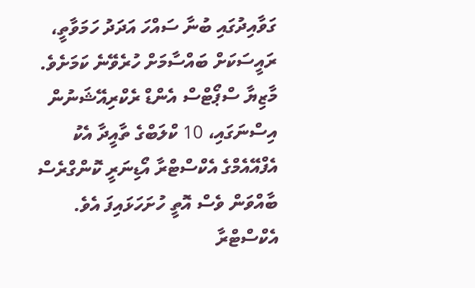ގަވާއިދުގައި ބުނާ ސައްހަ އަދަދު ހަމަވާތީ، ރައީސަކަށް ބައްސާމަށް ހުރެވޭނެ ކަމަށެވެ.
މާޒިޔާ ސްޕޯޓްސް އެންޑް ރެކްރިއޭޝަނުން އިސްނަގައި، 10 ކްލަބްގެ ތާއީދާ އެކު އެފްއޭއެމްގެ އެކްސްޓްރާ އޯޑިނަރީ ކޮންގްރެސް ބާއްވަން ވެސް އޮތީ ހުށަހަޅައިފަ އެވެ.
އެކްސްޓްރާ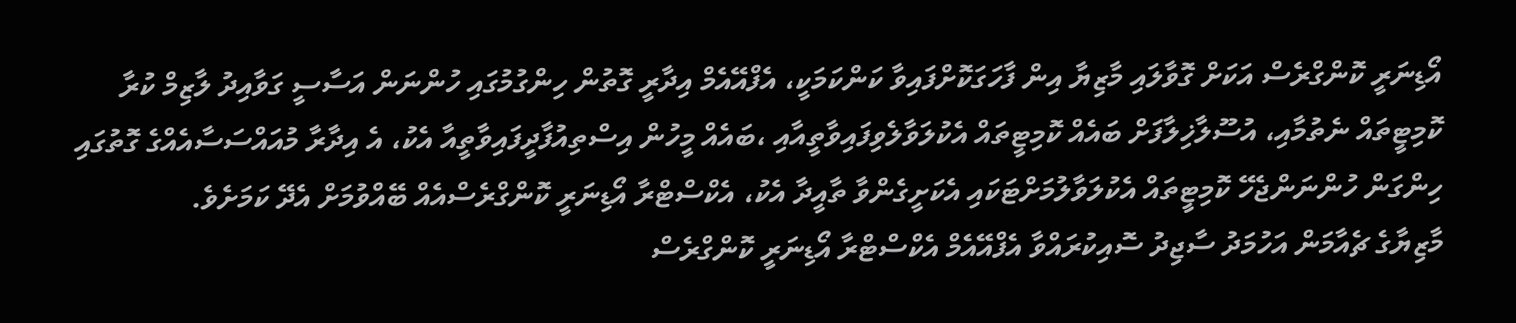އޯޑިނަރީ ކޮންގްރެސް އަކަށް ގޮވާލައި މާޒިޔާ އިން ފާހަގަކޮށްފައިވާ ކަންކަމަކީ، އެފްއޭއެމް އިދާރީ ގޮތުން ހިންގުމުގައި ހުންނަން އަސާސީ ގަވާއިދު ލާޒިމް ކުރާ ކޮމިޓީތައް ނެތުމާއި، އުސޫލާޚިލާފަށް ބައެއް ކޮމިޓީތައް އެކުލަވާލެވިފައިވާތީއާއި ،ބައެއް މީހުން އިސްތިއުފާދީފައިވާތީއާ އެކު، އެ އިދާރާ މުއައްސަސާއެއްގެ ގޮތުގައި ހިންގަން ހުންނަންޖެހޭ ކޮމިޓީތައް އެކުލަވާލުމަށްޓަކައި އެކަށީގެންވާ ތާއީދާ އެކު، އެކްސްޓްރާ އޯޑިނަރީ ކޮންގްރެސްއެއް ބޭއްވުމަށް އެދޭ ކަމަށެވެ.
މާޒިޔާގެ ޗެއާމަން އަހުމަދު ސާޖިދު ސޮއިކުރައްވާ އެފްއޭއެމް އެކްސްޓްރާ އޯޑިނަރީ ކޮންގްރެސް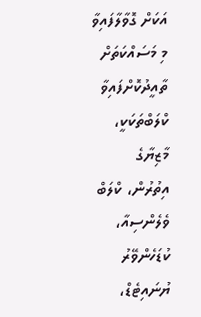އަކަށް ގޮވާލާފައިވާ މި މަސައްކަތަށް ތާއީދުކޮށްފައިވާ ކްލަބްތަކަކީ، މާޒިޔާގެ އިތުރުން، ކްލަބް ވެލެންސިއާ، ކުޑަހެންވޭރު ޔުނައިޓެޑް،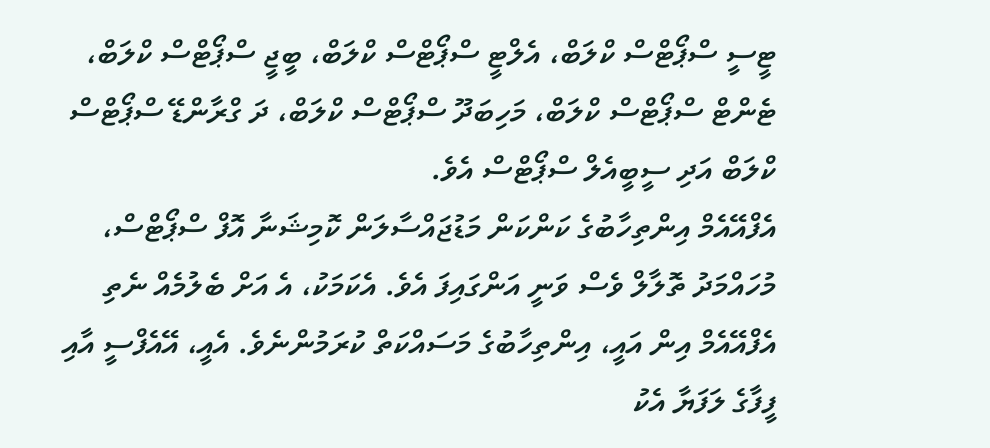ޓީސީ ސްޕޯޓްސް ކްލަބް، އެލްޓީ ސްޕޯޓްސް ކްލަބް، ބީޖީ ސްޕޯޓްސް ކްލަބް، ޓެންޓް ސްޕޯޓްސް ކްލަބް، މަހިބަދޫ ސްޕޯޓްސް ކްލަބް، ދަ ގްރާންޑޭ ސްޕޯޓްސް ކްލަބް އަދި ސީބީއެލް ސްޕޯޓްސް އެވެ.
އެފްއޭއެމް އިންތިހާބުގެ ކަންކަން މަޑުޖައްސާލަން ކޮމިޝަނާ އޮފް ސްޕޯޓްސް، މުހައްމަދު ތޮލާލް ވެސް ވަނީ އަންގައިފަ އެވެ. އެކަމަކު، އެ އަށް ބެލުމެއް ނެތި އެފްއޭއެމް އިން އައީ، އިންތިހާބުގެ މަސައްކަތް ކުރަމުންނެވެ. އެއީ، އޭއެފްސީ އާއި ފީފާގެ ލަފަޔާ އެކު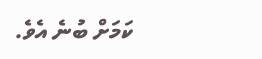ކަމަށް ބުނެ އެވެ.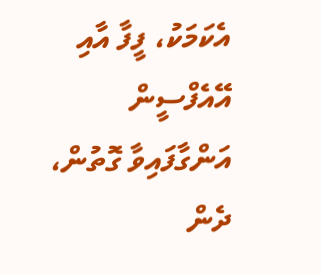އެކަމަކު، ފީފާ އާއި އޭއެފްސީން އަންގާފައިވާ ގޮތުން، ދެން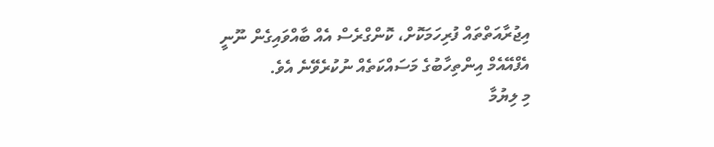އިޖުރާއަތްތައް ފުރިހަމަކޮށް، ކޮންގްރެސް އެއް ބާއްވައިގެން ނޫނީ އެފްއޭއެމް އިންތިހާބުގެ މަސައްކަތެއް ނުކުރެވޭނެ އެވެ.
މި ލިޔުމާ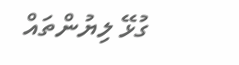ގުޅޭ ލިޔުންތައް